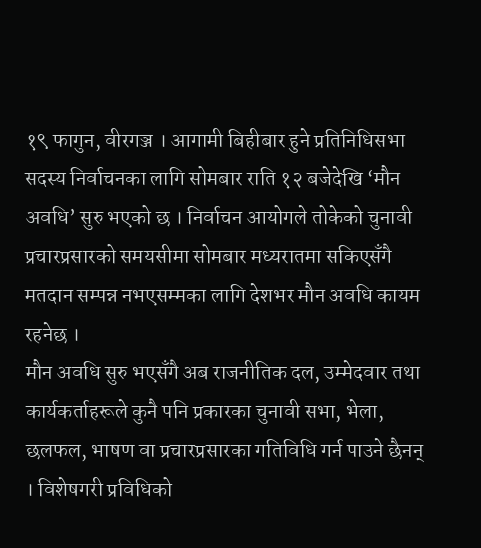१९ फागुन, वीरगञ्ज । आगामी बिहीबार हुने प्रतिनिधिसभा सदस्य निर्वाचनका लागि सोमबार राति १२ बजेदेखि ‘मौन अवधि’ सुरु भएको छ । निर्वाचन आयोगले तोकेको चुनावी प्रचारप्रसारको समयसीमा सोमबार मध्यरातमा सकिएसँगै मतदान सम्पन्न नभएसम्मका लागि देशभर मौन अवधि कायम रहनेछ ।
मौन अवधि सुरु भएसँगै अब राजनीतिक दल, उम्मेदवार तथा कार्यकर्ताहरूले कुनै पनि प्रकारका चुनावी सभा, भेला, छलफल, भाषण वा प्रचारप्रसारका गतिविधि गर्न पाउने छैनन् । विशेषगरी प्रविधिको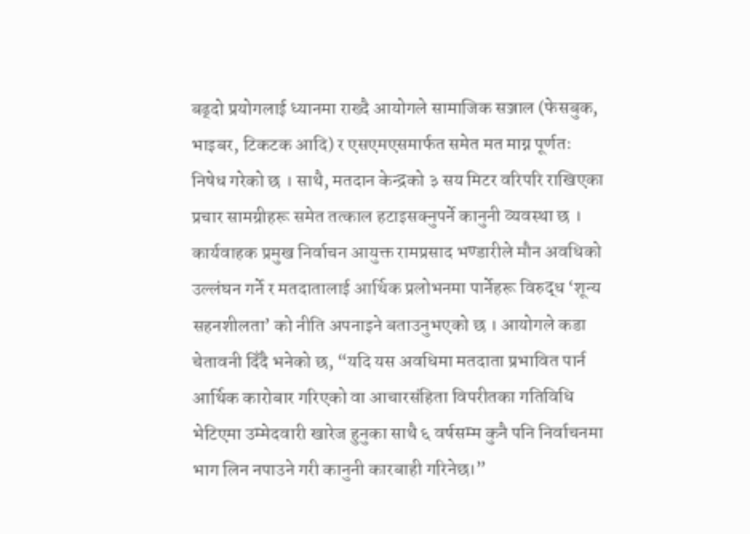बढ्दो प्रयोगलाई ध्यानमा राख्दै आयोगले सामाजिक सञ्जाल (फेसबुक, भाइबर, टिकटक आदि) र एसएमएसमार्फत समेत मत माग्न पूर्णतः निषेध गरेको छ । साथै, मतदान केन्द्रको ३ सय मिटर वरिपरि राखिएका प्रचार सामग्रीहरू समेत तत्काल हटाइसक्नुपर्ने कानुनी व्यवस्था छ ।
कार्यवाहक प्रमुख निर्वाचन आयुक्त रामप्रसाद भण्डारीले मौन अवधिको उल्लंघन गर्ने र मतदातालाई आर्थिक प्रलोभनमा पार्नेहरू विरुद्ध ‘शून्य सहनशीलता’ को नीति अपनाइने बताउनुभएको छ । आयोगले कडा चेतावनी दिँदै भनेको छ, “यदि यस अवधिमा मतदाता प्रभावित पार्न आर्थिक कारोबार गरिएको वा आचारसंहिता विपरीतका गतिविधि भेटिएमा उम्मेदवारी खारेज हुनुका साथै ६ वर्षसम्म कुनै पनि निर्वाचनमा भाग लिन नपाउने गरी कानुनी कारबाही गरिनेछ।”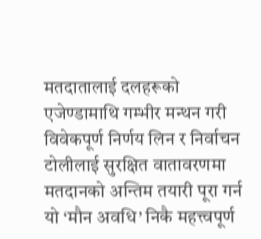मतदातालाई दलहरूको एजेण्डामाथि गम्भीर मन्थन गरी विवेकपूर्ण निर्णय लिन र निर्वाचन टोलीलाई सुरक्षित वातावरणमा मतदानको अन्तिम तयारी पूरा गर्न यो ‘मौन अवधि’ निकै महत्त्वपूर्ण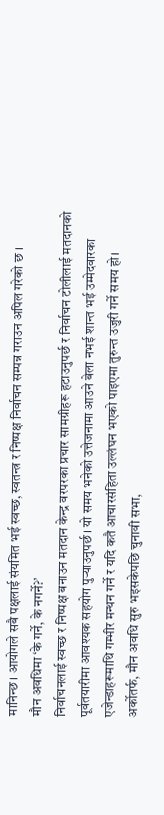मानिन्छ। आयोगले सबै पक्षलाई संयमित भई स्वच्छ, स्वतन्त्र र निष्पक्ष निर्वाचन सम्पन्न गराउन अपिल गरेको छ ।
मौन अवधिमा ‘के गर्ने, के नगर्ने?’
निर्वाचनलाई स्वच्छ र निष्पक्ष बनाउन मतदान केन्द्र वरपरका प्रचार सामग्रीहरू हटाउनुपर्छ र निर्वाचन टोलीलाई मतदानको पूर्वतयारीमा आवश्यक सहयोग पुऱ्याउनुपर्छ। यो समय भनेको उत्तेजनामा आउने बेला नभई शान्त भई उम्मेदवारका एजेन्डाहरूमाथि गम्भीर मन्थन गर्ने र यदि कतै आचारसंहिता उल्लंघन भएको पाइएमा तुरुन्त उजुरी गर्ने समय हो।
अर्कोतर्फ, मौन अवधि सुरु भइसकेपछि चुनावी सभा,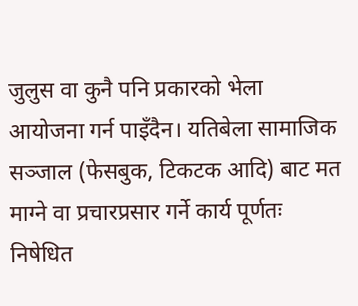जुलुस वा कुनै पनि प्रकारको भेला आयोजना गर्न पाइँदैन। यतिबेला सामाजिक सञ्जाल (फेसबुक, टिकटक आदि) बाट मत माग्ने वा प्रचारप्रसार गर्ने कार्य पूर्णतः निषेधित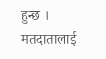हुन्छ ।
मतदातालाई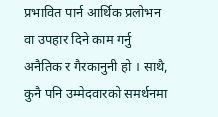प्रभावित पार्न आर्थिक प्रलोभन वा उपहार दिने काम गर्नु अनैतिक र गैरकानुनी हो । साथै, कुनै पनि उम्मेदवारको समर्थनमा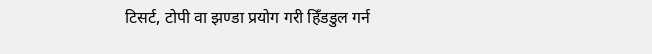टिसर्ट, टोपी वा झण्डा प्रयोग गरी हिँडडुल गर्न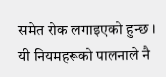समेत रोक लगाइएको हुन्छ । यी नियमहरूको पालनाले नै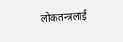लोकतन्त्रलाई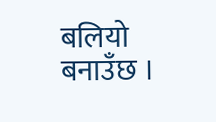बलियो बनाउँछ ।